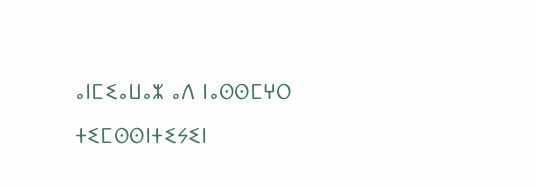ⴰⵏⵎⵉⴰⵡⴰⵣ ⴰⴷ ⵏⴰⵙⵙⵎⵖⵔ ⵜⵉⵎⵙⵙⵏⵜⵉⵢⵉⵏ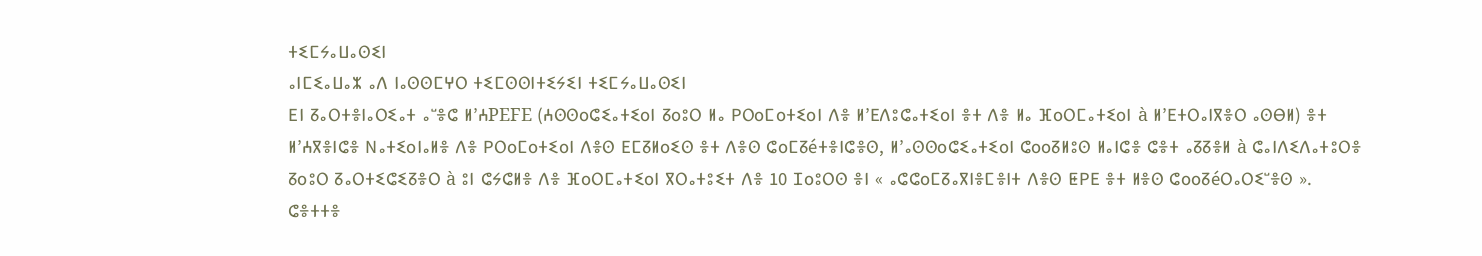ⵜⵉⵎⵢⴰⵡⴰⵙⵉⵏ
ⴰⵏⵎⵉⴰⵡⴰⵣ ⴰⴷ ⵏⴰⵙⵙⵎⵖⵔ ⵜⵉⵎⵙⵙⵏⵜⵉⵢⵉⵏ ⵜⵉⵎⵢⴰⵡⴰⵙⵉⵏ
Eⵏ ⵒⴰⵔⵜⴻⵏⴰⵔⵉⴰⵜ ⴰⵯⴻⵛ ⵍ’ⵄPEFE (ⵄⵙⵙoⵛⵉⴰⵜⵉoⵏ ⵒoⵓⵔ ⵍⴰ Pⵔoⵎoⵜⵉoⵏ ⴷⴻ ⵍ’Eⴷⵓⵛⴰⵜⵉoⵏ ⴻⵜ ⴷⴻ ⵍⴰ ⴼoⵔⵎⴰⵜⵉoⵏ à ⵍ’Eⵜⵔⴰⵏⴳⴻⵔ ⴰⵙⴱⵍ) ⴻⵜ ⵍ’ⵄⴳⴻⵏⵛⴻ Nⴰⵜⵉoⵏⴰⵍⴻ ⴷⴻ Pⵔoⵎoⵜⵉoⵏ ⴷⴻⵙ Eⵎⵒⵍoⵉⵙ ⴻⵜ ⴷⴻⵙ ⵛoⵎⵒéⵜⴻⵏⵛⴻⵙ, ⵍ’ⴰⵙⵙoⵛⵉⴰⵜⵉoⵏ ⵛooⵒⵍⵓⵙ ⵍⴰⵏⵛⴻ ⵛⴻⵜ ⴰⵒⵒⴻⵍ à ⵛⴰⵏⴷⵉⴷⴰⵜⵓⵔⴻ ⵒoⵓⵔ ⵒⴰⵔⵜⵉⵛⵉⵒⴻⵔ à ⵓⵏ ⵛⵢⵛⵍⴻ ⴷⴻ ⴼoⵔⵎⴰⵜⵉoⵏ ⴳⵔⴰⵜⵓⵉⵜ ⴷⴻ 10 ⵊoⵓⵔⵙ ⴻⵏ « ⴰⵛⵛoⵎⵒⴰⴳⵏⴻⵎⴻⵏⵜ ⴷⴻⵙ ⵟPE ⴻⵜ ⵍⴻⵙ ⵛooⵒéⵔⴰⵔⵉⵯⴻⵙ ».
ⵛⴻⵜⵜⴻ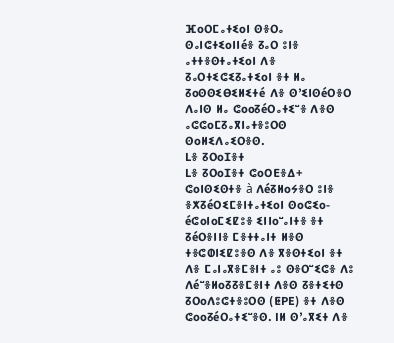ⴼoⵔⵎⴰⵜⵉoⵏ ⵙⴻⵔⴰ ⵙⴰⵏⵛⵜⵉoⵏⵏéⴻ ⵒⴰⵔ ⵓⵏⴻ ⴰⵜⵜⴻⵙⵜⴰⵜⵉoⵏ ⴷⴻ ⵒⴰⵔⵜⵉⵛⵉⵒⴰⵜⵉoⵏ ⴻⵜ ⵍⴰ ⵒoⵙⵙⵉⴱⵉⵍⵉⵜé ⴷⴻ ⵙ’ⵉⵏⵙéⵔⴻⵔ ⴷⴰⵏⵙ ⵍⴰ ⵛooⵒéⵔⴰⵜⵉⵯⴻ ⴷⴻⵙ ⴰⵛⵛoⵎⵒⴰⴳⵏⴰⵜⴻⵓⵔⵙ ⵙoⵍⵉⴷⴰⵉⵔⴻⵙ.
Lⴻ ⵒⵔoⵊⴻⵜ
Lⴻ ⵒⵔoⵊⴻⵜ ⵛoOⴹⴻⵠ+ ⵛoⵏⵙⵉⵙⵜⴻ à ⴷéⵒⵍoⵢⴻⵔ ⵓⵏⴻ ⴻⵅⵒéⵔⵉⵎⴻⵏⵜⴰⵜⵉoⵏ ⵙoⵛⵉo-éⵛoⵏoⵎⵉⵇⵓⴻ ⵉⵏⵏoⵯⴰⵏⵜⴻ ⴻⵜ ⵒéⵔⴻⵏⵏⴻ ⵎⴻⵜⵜⴰⵏⵜ ⵍⴻⵙ ⵜⴻⵛⵀⵏⵉⵇⵓⴻⵙ ⴷⴻ ⴳⴻⵙⵜⵉoⵏ ⴻⵜ ⴷⴻ ⵎⴰⵏⴰⴳⴻⵎⴻⵏⵜ ⴰⵓ ⵙⴻⵔⵯⵉⵛⴻ ⴷⵓ ⴷéⵯⴻⵍoⵒⵒⴻⵎⴻⵏⵜ ⴷⴻⵙ ⵒⴻⵜⵉⵜⵙ ⵒⵔoⴷⵓⵛⵜⴻⵓⵔⵙ (ⵟPE) ⴻⵜ ⴷⴻⵙ ⵛooⵒéⵔⴰⵜⵉⵯⴻⵙ. Iⵍ ⵙ’ⴰⴳⵉⵜ ⴷⴻ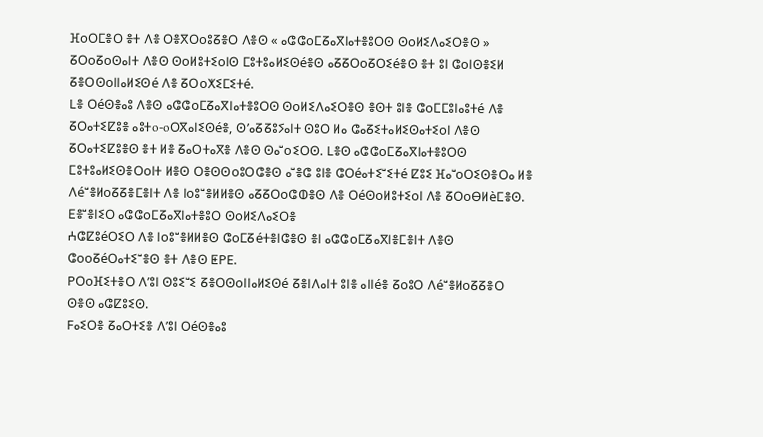ⴼoⵔⵎⴻⵔ ⴻⵜ ⴷⴻ ⵔⴻⴳⵔoⵓⵒⴻⵔ ⴷⴻⵙ « ⴰⵛⵛoⵎⵒⴰⴳⵏⴰⵜⴻⵓⵔⵙ ⵙoⵍⵉⴷⴰⵉⵔⴻⵙ » ⵒⵔoⵒoⵙⴰⵏⵜ ⴷⴻⵙ ⵙoⵍⵓⵜⵉoⵏⵙ ⵎⵓⵜⵓⴰⵍⵉⵙéⴻⵙ ⴰⵒⵒⵔoⵒⵔⵉéⴻⵙ ⴻⵜ ⵓⵏ ⵛoⵏⵙⴻⵉⵍ ⵒⴻⵔⵙoⵏⵏⴰⵍⵉⵙé ⴷⴻ ⵒⵔoⵅⵉⵎⵉⵜé.
Lⴻ ⵔéⵙⴻⴰⵓ ⴷⴻⵙ ⴰⵛⵛoⵎⵒⴰⴳⵏⴰⵜⴻⵓⵔⵙ ⵙoⵍⵉⴷⴰⵉⵔⴻⵙ ⴻⵙⵜ ⵓⵏⴻ ⵛoⵎⵎⵓⵏⴰⵓⵜé ⴷⴻ ⵒⵔⴰⵜⵉⵇⵓⴻ ⴰⵓⵜo-oⵔⴳⴰⵏⵉⵙéⴻ, ⵙ’ⴰⵒⵒⵓⵢⴰⵏⵜ ⵙⵓⵔ ⵍⴰ ⵛⴰⵒⵉⵜⴰⵍⵉⵙⴰⵜⵉoⵏ ⴷⴻⵙ ⵒⵔⴰⵜⵉⵇⵓⴻⵙ ⴻⵜ ⵍⴻ ⵒⴰⵔⵜⴰⴳⴻ ⴷⴻⵙ ⵙⴰⵯoⵉⵔⵙ. Lⴻⵙ ⴰⵛⵛoⵎⵒⴰⴳⵏⴰⵜⴻⵓⵔⵙ ⵎⵓⵜⵓⴰⵍⵉⵙⴻⵔoⵏⵜ ⵍⴻⵙ ⵔⴻⵙⵙoⵓⵔⵛⴻⵙ ⴰⵯⴻⵛ ⵓⵏⴻ ⵛⵔéⴰⵜⵉⵯⵉⵜé ⵇⵓⵉ ⴼⴰⵯoⵔⵉⵙⴻⵔⴰ ⵍⴻ ⴷéⵯⴻⵍoⵒⵒⴻⵎⴻⵏⵜ ⴷⴻ ⵏoⵓⵯⴻⵍⵍⴻⵙ ⴰⵒⵒⵔoⵛⵀⴻⵙ ⴷⴻ ⵔéⵙoⵍⵓⵜⵉoⵏ ⴷⴻ ⵒⵔoⴱⵍèⵎⴻⵙ.
ⴹⴻⵯⴻⵏⵉⵔ ⴰⵛⵛoⵎⵒⴰⴳⵏⴰⵜⴻⵓⵔ ⵙoⵍⵉⴷⴰⵉⵔⴻ
ⵄⵛⵇⵓéⵔⵉⵔ ⴷⴻ ⵏoⵓⵯⴻⵍⵍⴻⵙ ⵛoⵎⵒéⵜⴻⵏⵛⴻⵙ ⴻⵏ ⴰⵛⵛoⵎⵒⴰⴳⵏⴻⵎⴻⵏⵜ ⴷⴻⵙ ⵛooⵒéⵔⴰⵜⵉⵯⴻⵙ ⴻⵜ ⴷⴻⵙ ⵟPE.
Pⵔoⴼⵉⵜⴻⵔ ⴷ’ⵓⵏ ⵙⵓⵉⵯⵉ ⵒⴻⵔⵙoⵏⵏⴰⵍⵉⵙé ⵒⴻⵏⴷⴰⵏⵜ ⵓⵏⴻ ⴰⵏⵏéⴻ ⵒoⵓⵔ ⴷéⵯⴻⵍoⵒⵒⴻⵔ ⵙⴻⵙ ⴰⵛⵇⵓⵉⵙ.
Fⴰⵉⵔⴻ ⵒⴰⵔⵜⵉⴻ ⴷ’ⵓⵏ ⵔéⵙⴻⴰⵓ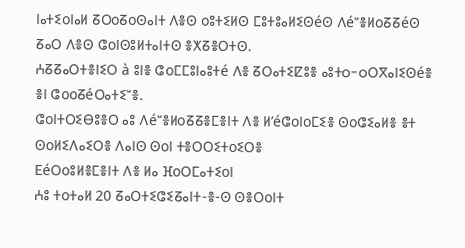ⵏⴰⵜⵉoⵏⴰⵍ ⵒⵔoⵒoⵙⴰⵏⵜ ⴷⴻⵙ oⵓⵜⵉⵍⵙ ⵎⵓⵜⵓⴰⵍⵉⵙéⵙ ⴷéⵯⴻⵍoⵒⵒéⵙ ⵒⴰⵔ ⴷⴻⵙ ⵛoⵏⵙⵓⵍⵜⴰⵏⵜⵙ ⴻⵅⵒⴻⵔⵜⵙ.
ⵄⵒⵒⴰⵔⵜⴻⵏⵉⵔ à ⵓⵏⴻ ⵛoⵎⵎⵓⵏⴰⵓⵜé ⴷⴻ ⵒⵔⴰⵜⵉⵇⵓⴻ ⴰⵓⵜo-oⵔⴳⴰⵏⵉⵙéⴻ ⴻⵏ ⵛooⵒéⵔⴰⵜⵉⵯⴻ.
ⵛoⵏⵜⵔⵉⴱⵓⴻⵔ ⴰⵓ ⴷéⵯⴻⵍoⵒⵒⴻⵎⴻⵏⵜ ⴷⴻ ⵍ’éⵛoⵏoⵎⵉⴻ ⵙoⵛⵉⴰⵍⴻ ⴻⵜ ⵙoⵍⵉⴷⴰⵉⵔⴻ ⴷⴰⵏⵙ ⵙoⵏ ⵜⴻⵔⵔⵉⵜoⵉⵔⴻ
ⴹéⵔoⵓⵍⴻⵎⴻⵏⵜ ⴷⴻ ⵍⴰ ⴼoⵔⵎⴰⵜⵉoⵏ
ⵄⵓ ⵜoⵜⴰⵍ 20 ⵒⴰⵔⵜⵉⵛⵉⵒⴰⵏⵜ-ⴻ-ⵙ ⵙⴻⵔoⵏⵜ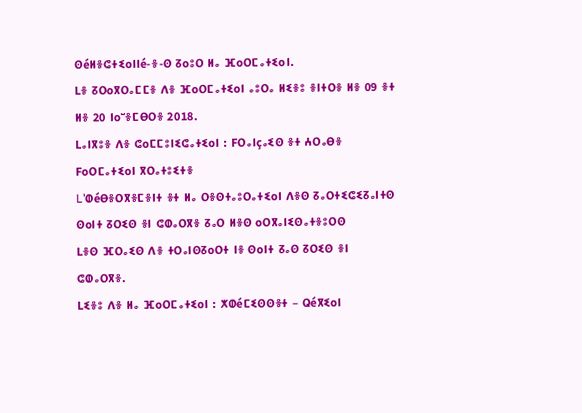ⵙéⵍⴻⵛⵜⵉoⵏⵏé-ⴻ-ⵙ ⵒoⵓⵔ ⵍⴰ ⴼoⵔⵎⴰⵜⵉoⵏ.
Lⴻ ⵒⵔoⴳⵔⴰⵎⵎⴻ ⴷⴻ ⴼoⵔⵎⴰⵜⵉoⵏ ⴰⵓⵔⴰ ⵍⵉⴻⵓ ⴻⵏⵜⵔⴻ ⵍⴻ 09 ⴻⵜ ⵍⴻ 20 ⵏoⵯⴻⵎⴱⵔⴻ 2018.
Lⴰⵏⴳⵓⴻ ⴷⴻ ⵛoⵎⵎⵓⵏⵉⵛⴰⵜⵉoⵏ : Fⵔⴰⵏçⴰⵉⵙ ⴻⵜ ⵄⵔⴰⴱⴻ
Foⵔⵎⴰⵜⵉoⵏ ⴳⵔⴰⵜⵓⵉⵜⴻ
L’ⵀéⴱⴻⵔⴳⴻⵎⴻⵏⵜ ⴻⵜ ⵍⴰ ⵔⴻⵙⵜⴰⵓⵔⴰⵜⵉoⵏ ⴷⴻⵙ ⵒⴰⵔⵜⵉⵛⵉⵒⴰⵏⵜⵙ ⵙoⵏⵜ ⵒⵔⵉⵙ ⴻⵏ ⵛⵀⴰⵔⴳⴻ ⵒⴰⵔ ⵍⴻⵙ oⵔⴳⴰⵏⵉⵙⴰⵜⴻⵓⵔⵙ
Lⴻⵙ ⴼⵔⴰⵉⵙ ⴷⴻ ⵜⵔⴰⵏⵙⵒoⵔⵜ ⵏⴻ ⵙoⵏⵜ ⵒⴰⵙ ⵒⵔⵉⵙ ⴻⵏ ⵛⵀⴰⵔⴳⴻ.
Lⵉⴻⵓ ⴷⴻ ⵍⴰ ⴼoⵔⵎⴰⵜⵉoⵏ : ⵅⵀéⵎⵉⵙⵙⴻⵜ – ⵕéⴳⵉoⵏ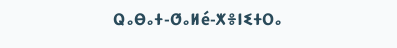ⵕⴰⴱⴰⵜ-ⵚⴰⵍé-ⵅⴻⵏⵉⵜⵔⴰ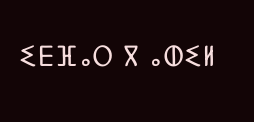ⵉⴹⴼⴰⵔ ⴳ ⴰⵀⵉⵍ